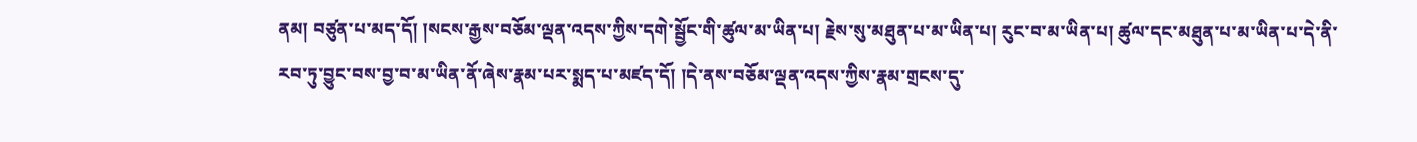ནམ། བཙུན་པ་མད་དོ། །སངས་རྒྱས་བཅོམ་ལྡན་འདས་ཀྱིས་དགེ་སྦྱོང་གི་ཚུལ་མ་ཡིན་པ། རྗེས་སུ་མཐུན་པ་མ་ཡིན་པ། རུང་བ་མ་ཡིན་པ། ཚུལ་དང་མཐུན་པ་མ་ཡིན་པ་དེ་ནི་རབ་ཏུ་བྱུང་བས་བྱ་བ་མ་ཡིན་ནོ་ཞེས་རྣམ་པར་སྨད་པ་མཛད་དོ། །དེ་ནས་བཅོམ་ལྡན་འདས་ཀྱིས་རྣམ་གྲངས་དུ་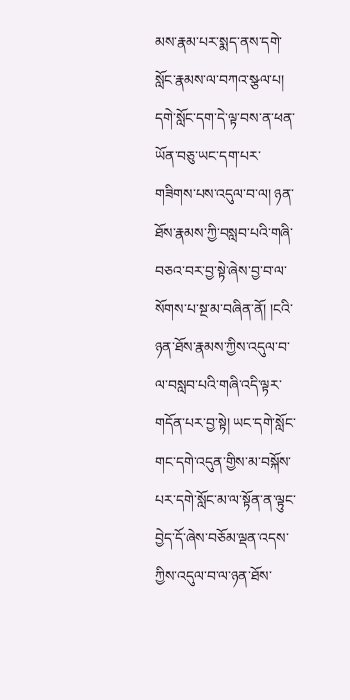མས་རྣམ་པར་སྨད་ནས་དགེ་སློང་རྣམས་ལ་བཀའ་སྩལ་པ། དགེ་སློང་དག་དེ་ལྟ་བས་ན་ཕན་ཡོན་བཅུ་ཡང་དག་པར་གཟིགས་པས་འདུལ་བ་ལ། ཉན་ཐོས་རྣམས་ཀྱི་བསླབ་པའི་གཞི་བཅའ་བར་བྱ་སྟེ་ཞེས་བྱ་བ་ལ་སོགས་པ་སྔ་མ་བཞིན་ནོ། །ངའི་ཉན་ཐོས་རྣམས་ཀྱིས་འདུལ་བ་ལ་བསླབ་པའི་གཞི་འདི་ལྟར་གདོན་པར་བྱ་སྟེ། ཡང་དགེ་སློང་གང་དགེ་འདུན་གྱིས་མ་བསྐོས་པར་དགེ་སློང་མ་ལ་སྟོན་ན་ལྟུང་བྱེད་དོ་ཞེས་བཅོམ་ལྡན་འདས་ཀྱིས་འདུལ་བ་ལ་ཉན་ཐོས་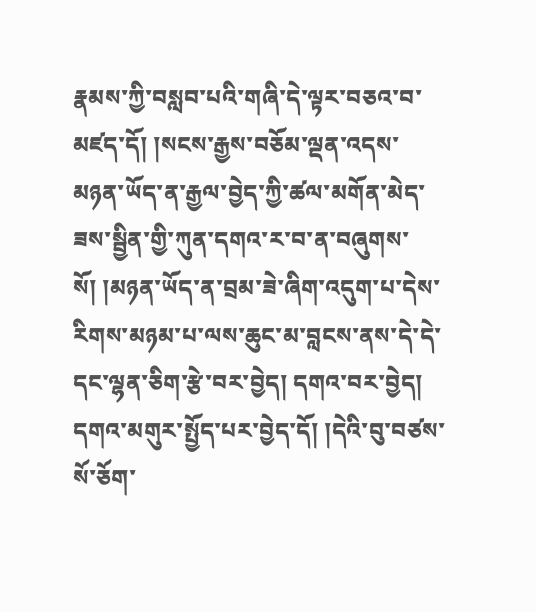རྣམས་ཀྱི་བསླབ་པའི་གཞི་དེ་ལྟར་བཅའ་བ་མཛད་དོ། །སངས་རྒྱས་བཅོམ་ལྡན་འདས་མཉན་ཡོད་ན་རྒྱལ་བྱེད་ཀྱི་ཚལ་མགོན་མེད་ཟས་སྦྱིན་གྱི་ཀུན་དགའ་ར་བ་ན་བཞུགས་སོ། །མཉན་ཡོད་ན་བྲམ་ཟེ་ཞིག་འདུག་པ་དེས་རིགས་མཉམ་པ་ལས་ཆུང་མ་བླངས་ནས་དེ་དེ་དང་ལྷན་ཅིག་རྩེ་བར་བྱེད། དགའ་བར་བྱེད། དགའ་མགུར་སྤྱོད་པར་བྱེད་དོ། །དེའི་བུ་བཙས་སོ་ཅོག་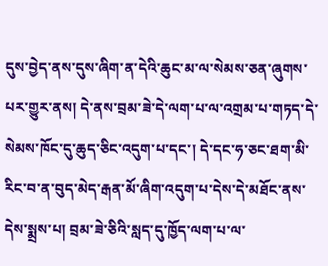དུས་བྱེད་ནས་དུས་ཞིག་ན་དེའི་ཆུང་མ་ལ་སེམས་ཅན་ཞུགས་པར་གྱུར་ནས། དེ་ནས་བྲམ་ཟེ་དེ་ལག་པ་ལ་འགྲམ་པ་གཏད་དེ་སེམས་ཁོང་དུ་ཆུད་ཅིང་འདུག་པ་དང་། དེ་དང་ཧ་ཅང་ཐག་མི་རིང་བ་ན་བུད་མེད་རྒན་མོ་ཞིག་འདུག་པ་དེས་དེ་མཐོང་ནས་དེས་སྨྲས་པ། བྲམ་ཟེ་ཅིའི་སླད་དུ་ཁྱོད་ལག་པ་ལ་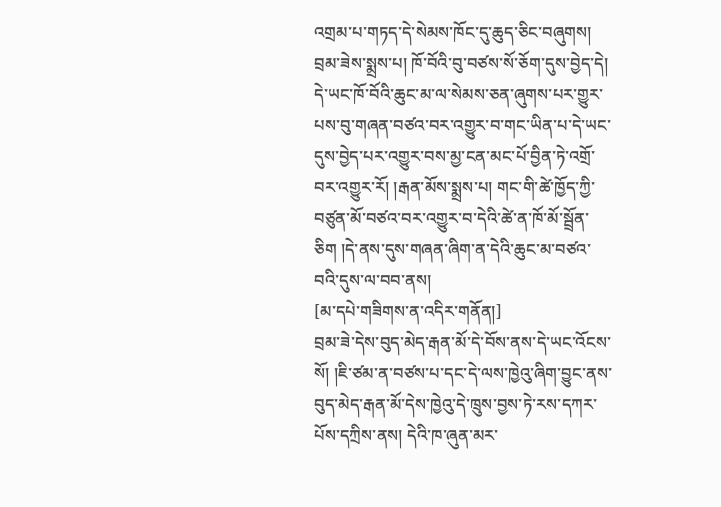འགྲམ་པ་གཏད་དེ་སེམས་ཁོང་དུ་ཆུད་ཅིང་བཞུགས། བྲམ་ཟེས་སྨྲས་པ། ཁོ་བོའི་བུ་བཙས་སོ་ཅོག་དུས་བྱེད་དེ། དེ་ཡང་ཁོ་བོའི་ཆུང་མ་ལ་སེམས་ཅན་ཞུགས་པར་གྱུར་པས་བུ་གཞན་བཙའ་བར་འགྱུར་བ་གང་ཡིན་པ་དེ་ཡང་དུས་བྱེད་པར་འགྱུར་བས་མྱ་ངན་མང་པོ་བྱིན་ཏེ་འགྲོ་བར་འགྱུར་རོ། །རྒན་མོས་སྨྲས་པ། གང་གི་ཚེ་ཁྱོད་ཀྱི་བཙུན་མོ་བཙའ་བར་འགྱུར་བ་དེའི་ཚེ་ན་ཁོ་མོ་སྦྲོན་ཅིག །དེ་ནས་དུས་གཞན་ཞིག་ན་དེའི་ཆུང་མ་བཙའ་བའི་དུས་ལ་བབ་ནས།
[མ་དཔེ་གཟིགས་ན་འདིར་གནོན།]
བྲམ་ཟེ་དེས་བུད་མེད་རྒན་མོ་དེ་བོས་ནས་དེ་ཡང་འོངས་སོ། །ཇི་ཙམ་ན་བཙས་པ་དང་དེ་ལས་ཁྱེའུ་ཞིག་བྱུང་ནས་བུད་མེད་རྒན་མོ་དེས་ཁྱེའུ་དེ་ཁྲུས་བྱས་ཏེ་རས་དཀར་པོས་དཀྲིས་ནས། དེའི་ཁ་ཞུན་མར་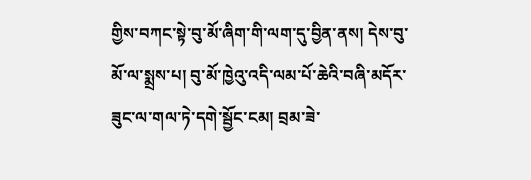གྱིས་བཀང་སྟེ་བུ་མོ་ཞིག་གི་ལག་དུ་བྱིན་ནས། དེས་བུ་མོ་ལ་སྨྲས་པ། བུ་མོ་ཁྱེའུ་འདི་ལམ་པོ་ཆེའི་བཞི་མདོར་ཟུང་ལ་གལ་ཏེ་དགེ་སྦྱོང་ངམ། བྲམ་ཟེ་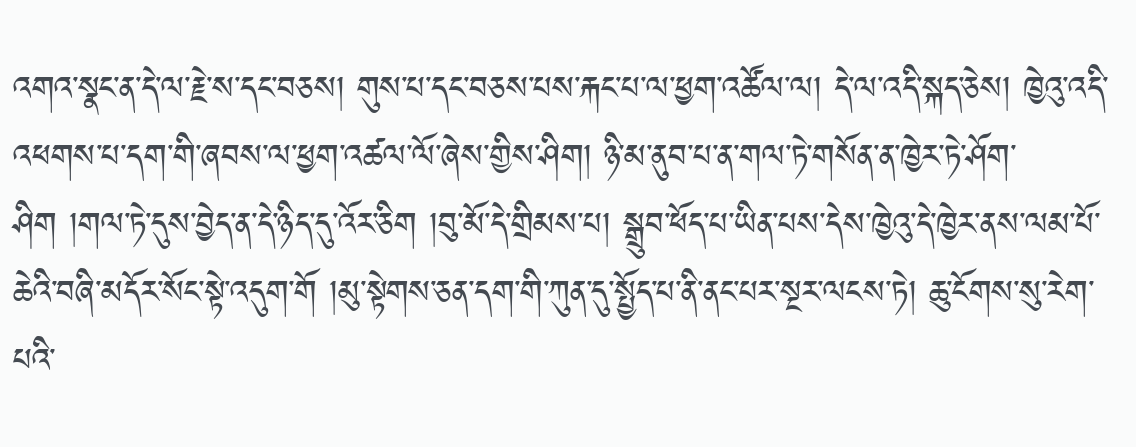འགའ་སྣང་ན་དེ་ལ་རྗེ་ས་དང་བཅས། གུས་པ་དང་བཅས་པས་རྐང་པ་ལ་ཕྱག་འཚོལ་ལ། དེ་ལ་འདི་སྐད་ཅེས། ཁྱེའུ་འདི་འཕགས་པ་དག་གི་ཞབས་ལ་ཕྱག་འཚལ་ལོ་ཞེས་གྱིས་ཤིག། ཉི་མ་ནུབ་པ་ན་གལ་ཏེ་གསོན་ན་ཁྱེར་ཏེ་ཤོག་ཤིག །གལ་ཏེ་དུས་བྱེད་ན་དེ་ཉིད་དུ་འོར་ཅིག །བུ་མོ་དེ་གྲིམས་པ། སྒྲུབ་ཕོད་པ་ཡིན་པས་དེས་ཁྱེའུ་དེ་ཁྱེར་ནས་ལམ་པོ་ཆེའི་བཞི་མདོར་སོང་སྟེ་འདུག་གོ །མུ་སྟེགས་ཅན་དག་གི་ཀུན་དུ་སྤྱོད་པ་ནི་ནང་པར་སྔར་ལངས་ཏེ། ཆུ་ངོགས་སུ་རེག་པའི་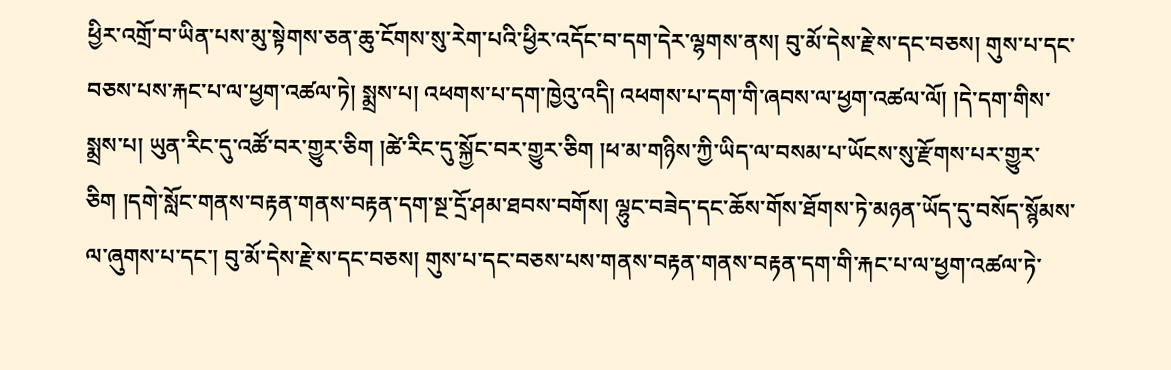ཕྱིར་འགྲོ་བ་ཡིན་པས་མུ་སྟེགས་ཅན་ཆུ་ངོགས་སུ་རེག་པའི་ཕྱིར་འདོང་བ་དག་དེར་ལྷགས་ནས། བུ་མོ་དེས་རྗེ་ས་དང་བཅས། གུས་པ་དང་བཅས་པས་རྐང་པ་ལ་ཕྱག་འཚལ་ཏེ། སྨྲས་པ། འཕགས་པ་དག་ཁྱེའུ་འདི། འཕགས་པ་དག་གི་ཞབས་ལ་ཕྱག་འཚལ་ལོ། །དེ་དག་གིས་སྨྲས་པ། ཡུན་རིང་དུ་འཚོ་བར་གྱུར་ཅིག །ཚེ་རིང་དུ་སྐྱོང་བར་གྱུར་ཅིག །ཕ་མ་གཉིས་ཀྱི་ཡིད་ལ་བསམ་པ་ཡོངས་སུ་རྫོགས་པར་གྱུར་ཅིག །དགེ་སློང་གནས་བརྟན་གནས་བརྟན་དག་སྔ་དྲོ་ཤམ་ཐབས་བགོས། ལྷུང་བཟེད་དང་ཆོས་གོས་ཐོགས་ཏེ་མཉན་ཡོད་དུ་བསོད་སྙོམས་ལ་ཞུགས་པ་དང་། བུ་མོ་དེས་རྗེ་ས་དང་བཅས། གུས་པ་དང་བཅས་པས་གནས་བརྟན་གནས་བརྟན་དག་གི་རྐང་པ་ལ་ཕྱག་འཚལ་ཏེ་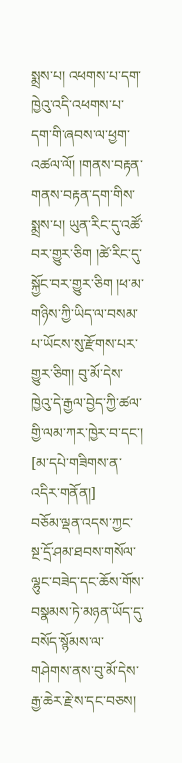སྨྲས་པ། འཕགས་པ་དག་ཁྱེའུ་འདི་འཕགས་པ་དག་གི་ཞབས་ལ་ཕྱག་འཚལ་ལོ། །གནས་བརྟན་གནས་བརྟན་དག་གིས་སྨྲས་པ། ཡུན་རིང་དུ་འཚོ་བར་གྱུར་ཅིག །ཚེ་རིང་དུ་སྐྱོང་བར་གྱུར་ཅིག །ཕ་མ་གཉིས་ཀྱི་ཡིད་ལ་བསམ་པ་ཡོངས་སུ་རྫོགས་པར་གྱུར་ཅིག། བུ་མོ་དེས་ཁྱེའུ་དེ་རྒྱལ་བྱེད་ཀྱི་ཚལ་གྱི་ལམ་ཀར་ཁྱེར་བ་དང་།
[མ་དཔེ་གཟིགས་ན་འདིར་གནོན།]
བཅོམ་ལྡན་འདས་ཀྱང་སྔ་དྲོ་ཤམ་ཐབས་གསོལ་ལྷུང་བཟེད་དང་ཆོས་གོས་བསྣམས་ཏེ་མཉན་ཡོད་དུ་བསོད་སྙོམས་ལ་གཤེགས་ནས་བུ་མོ་དེས་རྒྱ་ཆེར་རྗེ་ས་དང་བཅས།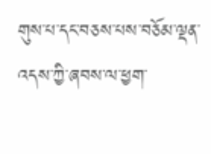གུས་པ་དང་བཅས་པས་བཅོམ་ལྡན་འདས་ཀྱི་ཞབས་ལ་ཕྱག་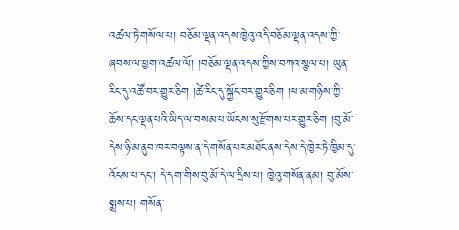འཚལ་ཏེ་གསོལ་པ། བཅོམ་ལྡན་འདས་ཁྱེའུ་འདི་བཅོམ་ལྡན་འདས་ཀྱི་ཞབས་ལ་ཕྱག་འཚལ་ལོ། །བཅོམ་ལྡན་འདས་ཀྱིས་བཀའ་སྩལ་པ། ཡུན་རིང་དུ་འཚོ་བར་གྱུར་ཅིག །ཚེ་རིང་དུ་སྐྱོང་བར་གྱུར་ཅིག །ཕ་མ་གཉིས་ཀྱི་ཆོས་དང་ལྡན་པའི་ཡིད་ལ་བསམ་པ་ཡོངས་སུ་རྫོགས་པར་གྱུར་ཅིག །བུ་མོ་དེས་ཉི་མ་ནུབ་ཁར་བལྟས་ན་དེ་གསོན་པར་མཐོང་ནས་དེས་དེ་ཁྱེར་ཏེ་ཁྱིམ་དུ་འོངས་པ་དང་། དེ་དག་གིས་བུ་མོ་དེ་ལ་དྲིས་པ། ཁྱེའུ་གསོན་ནམ། བུ་མོས་སྨྲས་པ། གསོན་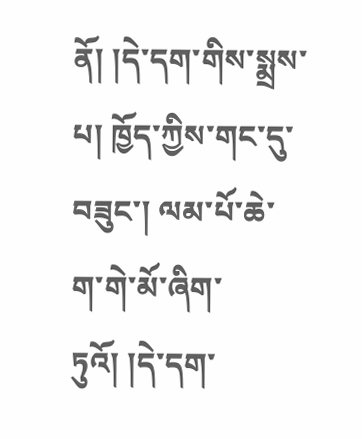ནོ། །དེ་དག་གིས་སྨྲས་པ། ཁྱོད་ཀྱིས་གང་དུ་བཟུང་། ལམ་པོ་ཆེ་ག་གེ་མོ་ཞིག་ཏུའོ། །དེ་དག་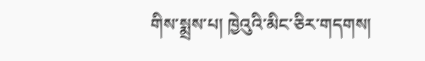གིས་སྨྲས་པ། ཁྱེའུའི་མིང་ཅིར་གདགས།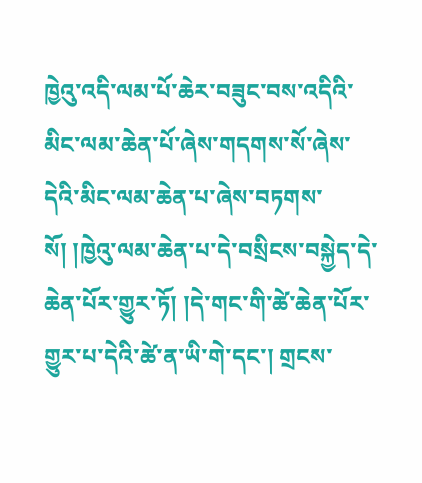ཁྱེའུ་འདི་ལམ་པོ་ཆེར་བཟུང་བས་འདིའི་མིང་ལམ་ཆེན་པོ་ཞེས་གདགས་སོ་ཞེས་དེའི་མིང་ལམ་ཆེན་པ་ཞེས་བཏགས་སོ། །ཁྱེའུ་ལམ་ཆེན་པ་དེ་བསྲིངས་བསྐྱེད་དེ་ཆེན་པོར་གྱུར་ཏོ། །དེ་གང་གི་ཚེ་ཆེན་པོར་གྱུར་པ་དེའི་ཚེ་ན་ཡི་གེ་དང་། གྲངས་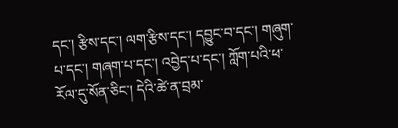དང་། རྩིས་དང་། ལག་རྩིས་དང་། དབྱུང་བ་དང་། གཞུག་པ་དང་། གཞག་པ་དང་། འབྱེད་པ་དང་། ཀློག་པའི་ཕ་རོལ་དུ་སོན་ཅིང་། དེའི་ཚེ་ན་བྲམ་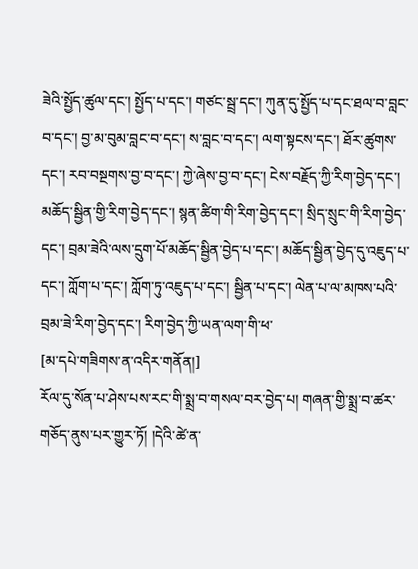ཟེའི་སྤྱོད་ཚུལ་དང་། སྤྱོད་པ་དང་། གཙང་སྦྲ་དང་། ཀུན་དུ་སྤྱོད་པ་དང་ཐལ་བ་བླང་བ་དང་། བྱ་མ་བུམ་བླང་བ་དང་། ས་བླང་བ་དང་། ལག་སྟངས་དང་། ཐོར་ཚུགས་དང་། རབ་བསྔགས་བྱ་བ་དང་། ཀྱེ་ཞེས་བྱ་བ་དང་། ངེས་བརྗོད་ཀྱི་རིག་བྱེད་དང་། མཆོད་སྦྱིན་གྱི་རིག་བྱེད་དང་། སྙན་ཚིག་གི་རིག་བྱེད་དང་། སྲིད་སྲུང་གི་རིག་བྱེད་དང་། བྲམ་ཟེའི་ལས་དྲུག་པོ་མཆོད་སྦྱིན་བྱེད་པ་དང་། མཆོད་སྦྱིན་བྱེད་དུ་འཇུད་པ་དང་། ཀློག་པ་དང་། ཀློག་ཏུ་འཇུད་པ་དང་། སྦྱིན་པ་དང་། ལེན་པ་ལ་མཁས་པའི་བྲམ་ཟེ་རིག་བྱེད་དང་། རིག་བྱེད་ཀྱི་ཡན་ལག་གི་ཕ་
[མ་དཔེ་གཟིགས་ན་འདིར་གནོན།]
རོལ་དུ་སོན་པ་ཤེས་པས་རང་གི་སྨྲ་བ་གསལ་བར་བྱེད་པ། གཞན་གྱི་སྨྲ་བ་ཚར་གཅོད་ནུས་པར་གྱུར་ཏོ། །དེའི་ཚེ་ན་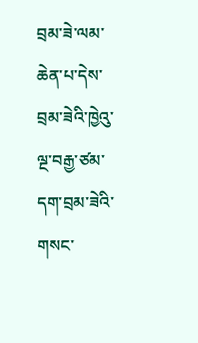བྲམ་ཟེ་ལམ་ཆེན་པ་དེས་བྲམ་ཟེའི་ཁྱེའུ་ལྔ་བརྒྱ་ཙམ་དག་བྲམ་ཟེའི་གསང་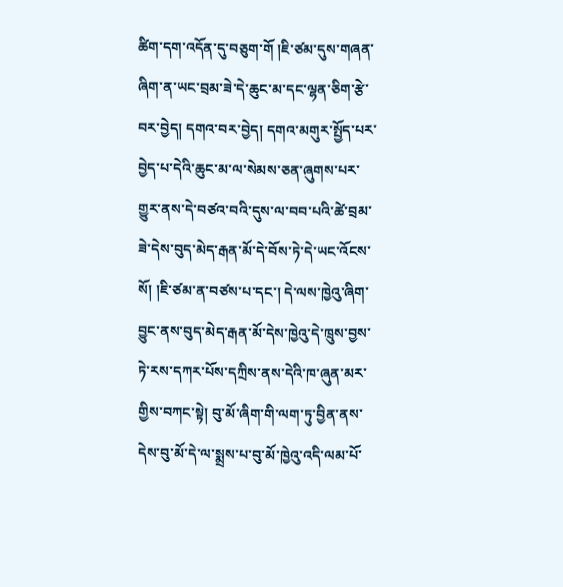ཚིག་དག་འདོན་དུ་བཅུག་གོ །ཇི་ཙམ་དུས་གཞན་ཞིག་ན་ཡང་བྲམ་ཟེ་དེ་ཆུང་མ་དང་ལྷན་ཅིག་རྩེ་བར་བྱེད། དགའ་བར་བྱེད། དགའ་མགུར་སྤྱོད་པར་བྱེད་པ་དེའི་ཆུང་མ་ལ་སེམས་ཅན་ཞུགས་པར་གྱུར་ནས་དེ་བཙའ་བའི་དུས་ལ་བབ་པའི་ཚེ་བྲམ་ཟེ་དེས་བུད་མེད་རྒན་མོ་དེ་བོས་ཏེ་དེ་ཡང་འོངས་སོ། །ཇི་ཙམ་ན་བཙས་པ་དང་། དེ་ལས་ཁྱེའུ་ཞིག་བྱུང་ནས་བུད་མེད་རྒན་མོ་དེས་ཁྱེའུ་དེ་ཁྲུས་བྱས་ཏེ་རས་དཀར་པོས་དཀྲིས་ནས་དེའི་ཁ་ཞུན་མར་གྱིས་བཀང་སྟེ། བུ་མོ་ཞིག་གི་ལག་ཏུ་བྱིན་ནས་དེས་བུ་མོ་དེ་ལ་སྨྲས་པ་བུ་མོ་ཁྱེའུ་འདི་ལམ་པོ་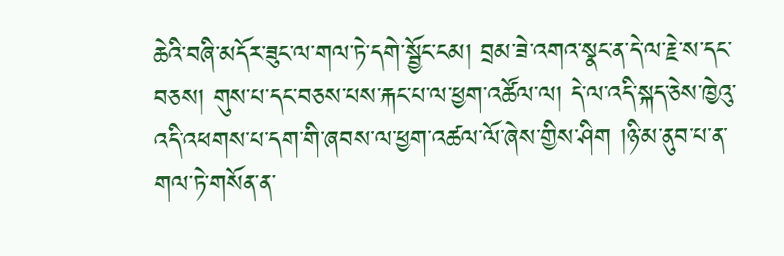ཆེའི་བཞི་མདོར་ཟུང་ལ་གལ་ཏེ་དགེ་སྦྱོང་ངམ། བྲམ་ཟེ་འགའ་སྣང་ན་དེ་ལ་རྗེ་ས་དང་བཅས། གུས་པ་དང་བཅས་པས་རྐང་པ་ལ་ཕྱག་འཚོལ་ལ། དེ་ལ་འདི་སྐད་ཅེས་ཁྱེའུ་འདི་འཕགས་པ་དག་གི་ཞབས་ལ་ཕྱག་འཚལ་ལོ་ཞེས་གྱིས་ཤིག །ཉི་མ་ནུབ་པ་ན་གལ་ཏེ་གསོན་ན་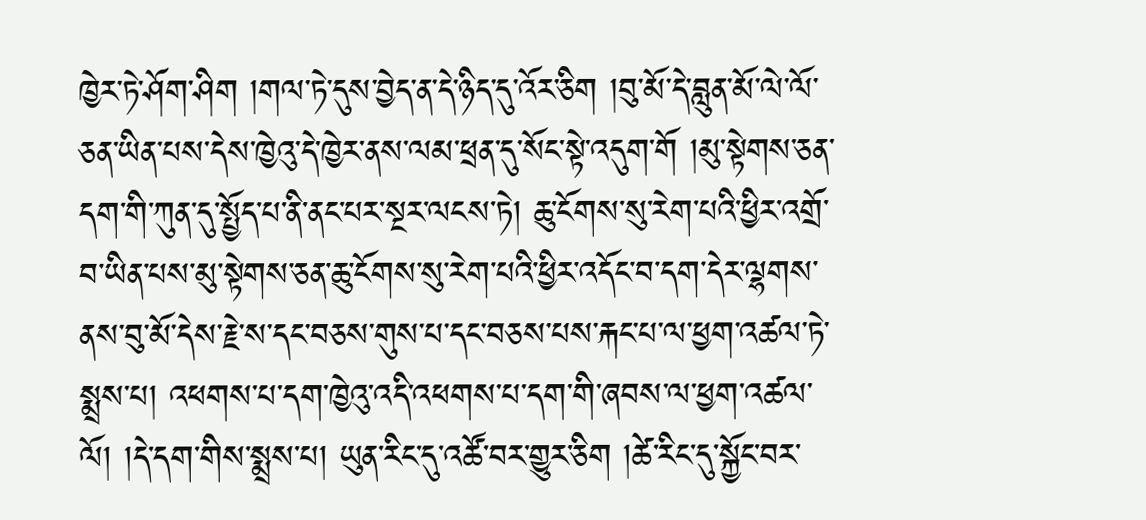ཁྱེར་ཏེ་ཤོག་ཤིག །གལ་ཏེ་དུས་བྱེད་ན་དེ་ཉིད་དུ་འོར་ཅིག །བུ་མོ་དེ་བླུན་མོ་ལེ་ལོ་ཅན་ཡིན་པས་དེས་ཁྱེའུ་དེ་ཁྱེར་ནས་ལམ་ཕྲན་དུ་སོང་སྟེ་འདུག་གོ །མུ་སྟེགས་ཅན་དག་གི་ཀུན་དུ་སྤྱོད་པ་ནི་ནང་པར་སྔར་ལངས་ཏེ། ཆུ་ངོགས་སུ་རེག་པའི་ཕྱིར་འགྲོ་བ་ཡིན་པས་མུ་སྟེགས་ཅན་ཆུ་ངོགས་སུ་རེག་པའི་ཕྱིར་འདོང་བ་དག་དེར་ལྷགས་ནས་བུ་མོ་དེས་རྗེ་ས་དང་བཅས་གུས་པ་དང་བཅས་པས་རྐང་པ་ལ་ཕྱག་འཚལ་ཏེ་སྨྲས་པ། འཕགས་པ་དག་ཁྱེའུ་འདི་འཕགས་པ་དག་གི་ཞབས་ལ་ཕྱག་འཚལ་ལོ། །དེ་དག་གིས་སྨྲས་པ། ཡུན་རིང་དུ་འཚོ་བར་གྱུར་ཅིག །ཚེ་རིང་དུ་སྐྱོང་བར་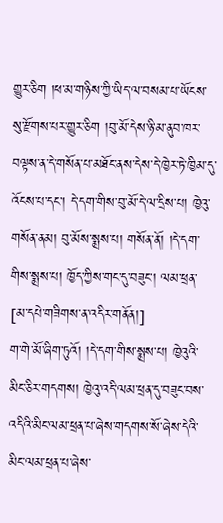གྱུར་ཅིག །ཕ་མ་གཉིས་ཀྱི་ཡིད་ལ་བསམ་པ་ཡོངས་སུ་རྫོགས་པར་གྱུར་ཅིག །བུ་མོ་དེས་ཉི་མ་ནུབ་ཁར་བལྟས་ན་དེ་གསོན་པ་མཐོང་ནས་དེས་དེ་ཁྱེར་ཏེ་ཁྱིམ་དུ་འོངས་པ་དང་། དེ་དག་གིས་བུ་མོ་དེ་ལ་དྲིས་པ། ཁྱེའུ་གསོན་ནམ། བུ་མོས་སྨྲས་པ། གསོན་ནོ། །དེ་དག་གིས་སྨྲས་པ། ཁྱོད་ཀྱིས་གང་དུ་བཟུང་། ལམ་ཕྲན་
[མ་དཔེ་གཟིགས་ན་འདིར་གནོན།]
ག་གེ་མོ་ཞིག་ཏུའོ། །དེ་དག་གིས་སྨྲས་པ། ཁྱེའུའི་མིང་ཅིར་གདགས། ཁྱེའུ་འདི་ལམ་ཕྲན་དུ་བཟུང་བས་འདིའི་མིང་ལམ་ཕྲན་པ་ཞེས་གདགས་སོ་ཞེས་དེའི་མིང་ལམ་ཕྲན་པ་ཞེས་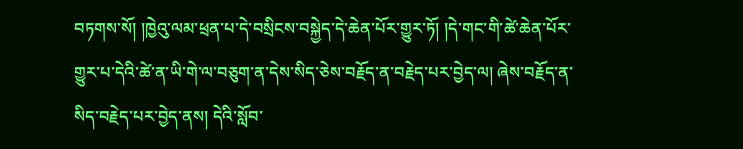བཏགས་སོ། །ཁྱེའུ་ལམ་ཕྲན་པ་དེ་བསྲིངས་བསྐྱེད་དེ་ཆེན་པོར་གྱུར་ཏོ། །དེ་གང་གི་ཚེ་ཆེན་པོར་གྱུར་པ་དེའི་ཚེ་ན་ཡི་གེ་ལ་བཅུག་ན་དེས་སིད་ཅེས་བརྗོད་ན་བརྗེད་པར་བྱེད་ལ། ཞེས་བརྗོད་ན་སིད་བརྗེད་པར་བྱེད་ནས། དེའི་སློབ་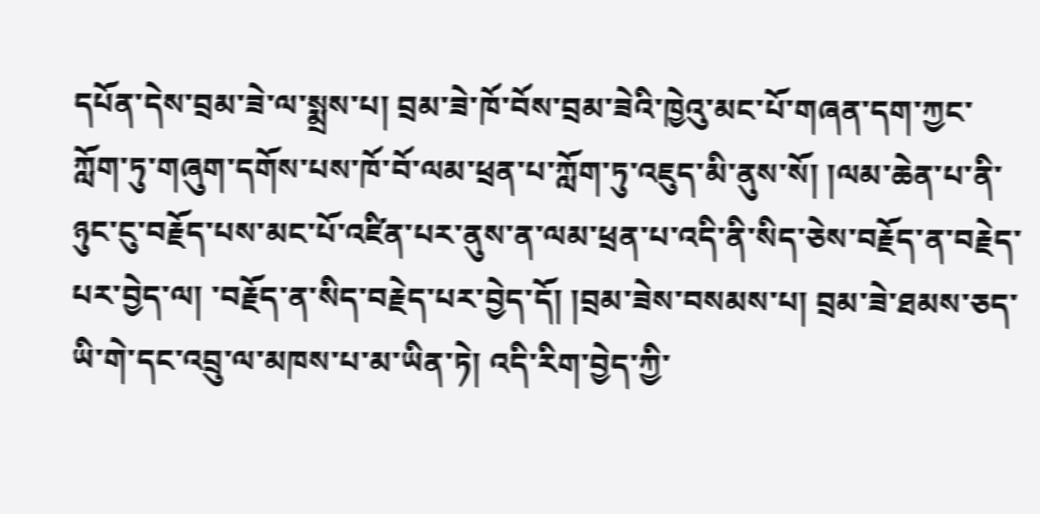དཔོན་དེས་བྲམ་ཟེ་ལ་སྨྲས་པ། བྲམ་ཟེ་ཁོ་བོས་བྲམ་ཟེའི་ཁྱེའུ་མང་པོ་གཞན་དག་ཀྱང་ཀློག་ཏུ་གཞུག་དགོས་པས་ཁོ་བོ་ལམ་ཕྲན་པ་ཀློག་ཏུ་འཇུད་མི་ནུས་སོ། །ལམ་ཆེན་པ་ནི་ཉུང་ངུ་བརྗོད་པས་མང་པོ་འཛིན་པར་ནུས་ན་ལམ་ཕྲན་པ་འདི་ནི་སིད་ཅེས་བརྗོད་ན་བརྗེད་པར་བྱེད་ལ། ་བརྗོད་ན་སིད་བརྗེད་པར་བྱེད་དོ། །བྲམ་ཟེས་བསམས་པ། བྲམ་ཟེ་ཐམས་ཅད་ཡི་གེ་དང་འབྲུ་ལ་མཁས་པ་མ་ཡིན་ཏེ། འདི་རིག་བྱེད་ཀྱི་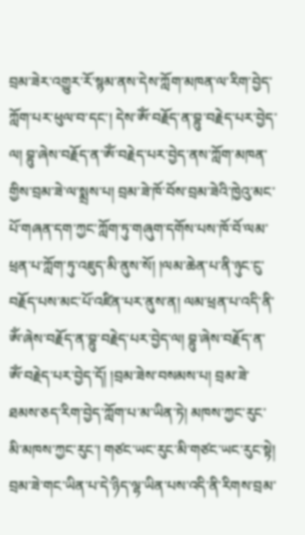བྲམ་ཟེར་འགྱུར་རོ་སྙམ་ནས་དེས་ཀློག་མཁན་ལ་རིག་བྱེད་ཀློག་པར་ཕུལ་བ་དང་། དེས་ༀ་བརྗོད་ན་བྷུ་བརྗེད་པར་བྱེད་ལ། བྷུ་ཞེས་བརྗོད་ན་ༀ་བརྗེད་པར་བྱེད་ནས་ཀློག་མཁན་གྱིས་བྲམ་ཟེ་ལ་སྨྲས་པ། བྲམ་ཟེ་ཁོ་བོས་བྲམ་ཟེའི་ཁྱེའུ་མང་པོ་གཞན་དག་ཀྱང་ཀློག་ཏུ་གཞུག་དགོས་པས་ཁོ་བོ་ལམ་ཕྲན་པ་ཀློག་ཏུ་འཇུད་མི་ནུས་སོ། །ལམ་ཆེན་པ་ནི་ཉུང་ངུ་བརྗོད་པས་མང་པོ་འཛིན་པར་ནུས་ན། ལམ་ཕྲན་པ་འདི་ནི་ༀ་ཞེས་བརྗོད་ན་བྷུ་བརྗེད་པར་བྱེད་ལ། བྷུ་ཞེས་བརྗོད་ན་ༀ་བརྗེད་པར་བྱེད་དོ། །བྲམ་ཟེས་བསམས་པ། བྲམ་ཟེ་ཐམས་ཅད་རིག་བྱེད་ཀློག་པ་མ་ཡིན་ཏེ། མཁས་ཀྱང་རུང་མི་མཁས་ཀྱང་རུང་། གཙང་ཡང་རུང་མི་གཙང་ཡང་རུང་སྟེ། བྲམ་ཟེ་གང་ཡིན་པ་དེ་ཉིད་ལྷ་ཡིན་པས་འདི་ནི་རིགས་བྲམ་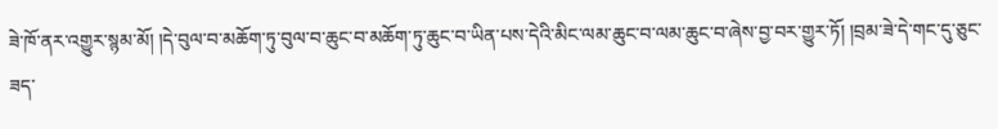ཟེ་ཁོ་ནར་འགྱུར་སྙམ་མོ། །དེ་བུལ་བ་མཆོག་ཏུ་བུལ་བ་ཆུང་བ་མཆོག་ཏུ་ཆུང་བ་ཡིན་པས་དེའི་མིང་ལམ་ཆུང་བ་ལམ་ཆུང་བ་ཞེས་བྱ་བར་གྱུར་ཏོ། །བྲམ་ཟེ་དེ་གང་དུ་ཅུང་ཟད་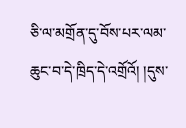ཅི་ལ་མགྲོན་དུ་བོས་པར་ལམ་ཆུང་བ་དེ་ཁྲིད་དེ་འགྲོའོ། །དུས་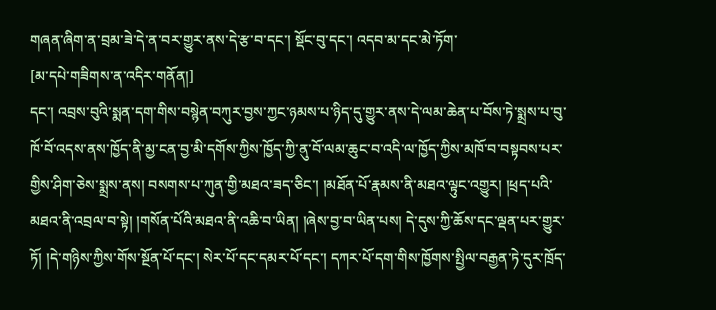གཞན་ཞིག་ན་བྲམ་ཟེ་དེ་ན་བར་གྱུར་ནས་དེ་རྩ་བ་དང་། སྡོང་བུ་དང་། འདབ་མ་དང་མེ་ཏོག་
[མ་དཔེ་གཟིགས་ན་འདིར་གནོན།]
དང་། འབྲས་བུའི་སྨན་དག་གིས་བསྙེན་བཀུར་བྱས་ཀྱང་ཉམས་པ་ཉིད་དུ་གྱུར་ནས་དེ་ལམ་ཆེན་པ་བོས་ཏེ་སྨྲས་པ་བུ་ཁོ་བོ་འདས་ནས་ཁྱོད་ནི་མྱ་ངན་བྱ་མི་དགོས་ཀྱིས་ཁྱོད་ཀྱི་ནུ་བོ་ལམ་ཆུང་བ་འདི་ལ་ཁྱོད་ཀྱིས་མཁོ་བ་བསྟབས་པར་གྱིས་ཤིག་ཅེས་སྨྲས་ནས། བསགས་པ་ཀུན་གྱི་མཐའ་ཟད་ཅིང་། །མཐོན་པོ་རྣམས་ནི་མཐའ་ལྟུང་འགྱུར། །ཕྲད་པའི་མཐའ་ནི་འབྲལ་བ་སྟེ། །གསོན་པོའི་མཐའ་ནི་འཆི་བ་ཡིན། །ཞེས་བྱ་བ་ཡིན་པས། དེ་དུས་ཀྱི་ཆོས་དང་ལྡན་པར་གྱུར་ཏོ། །དེ་གཉིས་ཀྱིས་གོས་སྔོན་པོ་དང་། སེར་པོ་དང་དམར་པོ་དང་། དཀར་པོ་དག་གིས་ཁྱོགས་སྤྱིལ་བརྒྱན་ཏེ་དུར་ཁྲོད་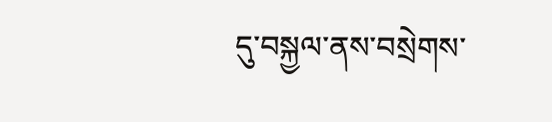དུ་བསྐྱལ་ནས་བསྲེགས་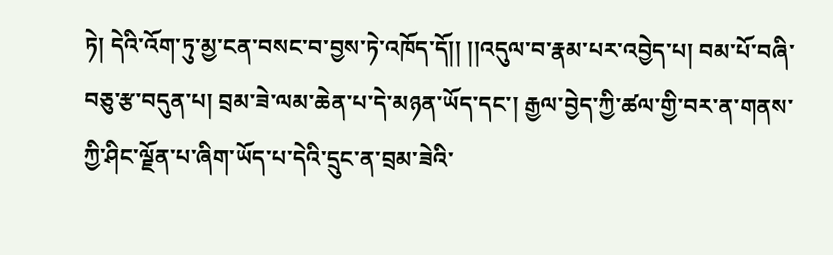ཏེ། དེའི་འོག་ཏུ་མྱ་ངན་བསང་བ་བྱས་ཏེ་འཁོད་དོ།། །།འདུལ་བ་རྣམ་པར་འབྱེད་པ། བམ་པོ་བཞི་བཅུ་རྩ་བདུན་པ། བྲམ་ཟེ་ལམ་ཆེན་པ་དེ་མཉན་ཡོད་དང་། རྒྱལ་བྱེད་ཀྱི་ཚལ་གྱི་བར་ན་གནས་ཀྱི་ཤིང་ལྗོན་པ་ཞིག་ཡོད་པ་དེའི་དྲུང་ན་བྲམ་ཟེའི་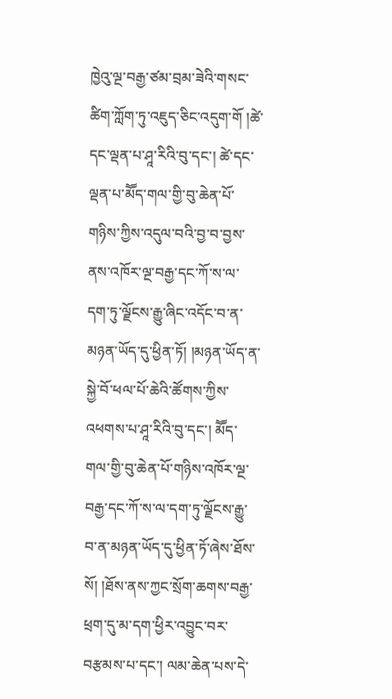ཁྱེའུ་ལྔ་བརྒྱ་ཙམ་བྲམ་ཟེའི་གསང་ཚིག་ཀློག་ཏུ་འཇུད་ཅིང་འདུག་གོ །ཚེ་དང་ལྡན་པ་ཤཱ་རིའི་བུ་དང་། ཚེ་དང་ལྡན་པ་མཽད་གལ་གྱི་བུ་ཆེན་པོ་གཉིས་ཀྱིས་འདུལ་བའི་བྱ་བ་བྱས་ནས་འཁོར་ལྔ་བརྒྱ་དང་ཀོ་ས་ལ་དག་ཏུ་ལྗོངས་རྒྱུ་ཞིང་འདོང་བ་ན་མཉན་ཡོད་དུ་ཕྱིན་ཏོ། །མཉན་ཡོད་ན་སྐྱེ་བོ་ཕལ་པོ་ཆེའི་ཚོགས་ཀྱིས་འཕགས་པ་ཤཱ་རིའི་བུ་དང་། མཽད་གལ་གྱི་བུ་ཆེན་པོ་གཉིས་འཁོར་ལྔ་བརྒྱ་དང་ཀོ་ས་ལ་དག་ཏུ་ལྗོངས་རྒྱུ་བ་ན་མཉན་ཡོད་དུ་ཕྱིན་ཏོ་ཞེས་ཐོས་སོ། །ཐོས་ནས་ཀྱང་སྲོག་ཆགས་བརྒྱ་ཕྲག་དུ་མ་དག་ཕྱིར་འབྱུང་བར་བརྩམས་པ་དང་། ལམ་ཆེན་པས་དེ་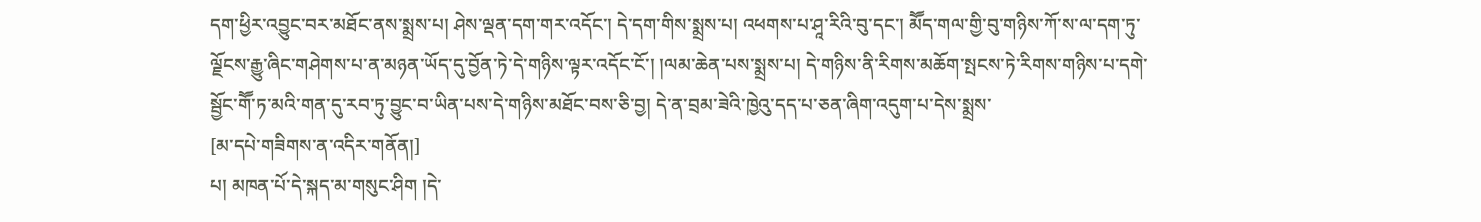དག་ཕྱིར་འབྱུང་བར་མཐོང་ནས་སྨྲས་པ། ཤེས་ལྡན་དག་གར་འདོང་། དེ་དག་གིས་སྨྲས་པ། འཕགས་པ་ཤཱ་རིའི་བུ་དང་། མཽད་གལ་གྱི་བུ་གཉིས་ཀོ་ས་ལ་དག་ཏུ་ལྗོངས་རྒྱུ་ཞིང་གཤེགས་པ་ན་མཉན་ཡོད་དུ་བྱོན་ཏེ་དེ་གཉིས་ལྟར་འདོང་ངོ་། །ལམ་ཆེན་པས་སྨྲས་པ། དེ་གཉིས་ནི་རིགས་མཆོག་སྤངས་ཏེ་རིགས་གཉིས་པ་དགེ་སྦྱོང་གཽ་ཏ་མའི་གན་དུ་རབ་ཏུ་བྱུང་བ་ཡིན་པས་དེ་གཉིས་མཐོང་བས་ཅི་བྱ། དེ་ན་བྲམ་ཟེའི་ཁྱེའུ་དད་པ་ཅན་ཞིག་འདུག་པ་དེས་སྨྲས་
[མ་དཔེ་གཟིགས་ན་འདིར་གནོན།]
པ། མཁན་པོ་དེ་སྐད་མ་གསུང་ཤིག །དེ་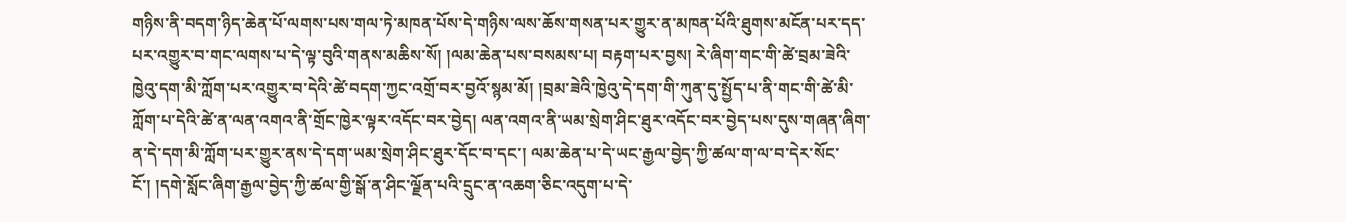གཉིས་ནི་བདག་ཉིད་ཆེན་པོ་ལགས་པས་གལ་ཏེ་མཁན་པོས་དེ་གཉིས་ལས་ཆོས་གསན་པར་གྱུར་ན་མཁན་པོའི་ཐུགས་མངོན་པར་དད་པར་འགྱུར་བ་གང་ལགས་པ་དེ་ལྟ་བུའི་གནས་མཆིས་སོ། །ལམ་ཆེན་པས་བསམས་པ། བརྟག་པར་བྱས། རེ་ཞིག་གང་གི་ཚེ་བྲམ་ཟེའི་ཁྱེའུ་དག་མི་ཀློག་པར་འགྱུར་བ་དེའི་ཚེ་བདག་ཀྱང་འགྲོ་བར་བྱའོ་སྙམ་མོ། །བྲམ་ཟེའི་ཁྱེའུ་དེ་དག་གི་ཀུན་དུ་སྤྱོད་པ་ནི་གང་གི་ཚེ་མི་ཀློག་པ་དེའི་ཚེ་ན་ལན་འགའ་ནི་གྲོང་ཁྱེར་ལྟར་འདོང་བར་བྱེད། ལན་འགའ་ནི་ཡམ་སྲེག་ཤིང་ཐུར་འདོང་བར་བྱེད་པས་དུས་གཞན་ཞིག་ན་དེ་དག་མི་ཀློག་པར་གྱུར་ནས་དེ་དག་ཡམ་སྲེག་ཤིང་ཐུར་དོང་བ་དང་། ལམ་ཆེན་པ་དེ་ཡང་རྒྱལ་བྱེད་ཀྱི་ཚལ་ག་ལ་བ་དེར་སོང་ངོ་། །དགེ་སློང་ཞིག་རྒྱལ་བྱེད་ཀྱི་ཚལ་གྱི་སྒོ་ན་ཤིང་ལྗོན་པའི་དྲུང་ན་འཆག་ཅིང་འདུག་པ་དེ་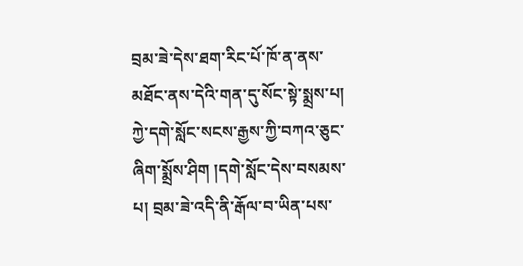བྲམ་ཟེ་དེས་ཐག་རིང་པོ་ཁོ་ན་ནས་མཐོང་ནས་དེའི་གན་དུ་སོང་སྟེ་སྨྲས་པ། ཀྱེ་དགེ་སློང་སངས་རྒྱས་ཀྱི་བཀའ་ཅུང་ཞིག་སྨྲོས་ཤིག །དགེ་སློང་དེས་བསམས་པ། བྲམ་ཟེ་འདི་ནི་རྒོལ་བ་ཡིན་པས་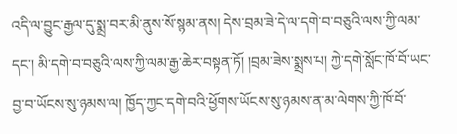འདི་ལ་བྱུང་རྒྱལ་དུ་སྨྲ་བར་མི་ནུས་སོ་སྙམ་ནས། དེས་བྲམ་ཟེ་དེ་ལ་དགེ་བ་བཅུའི་ལས་ཀྱི་ལམ་དང་། མི་དགེ་བ་བཅུའི་ལས་ཀྱི་ལམ་རྒྱ་ཆེར་བསྟན་ཏོ། །བྲམ་ཟེས་སྨྲས་པ། ཀྱེ་དགེ་སློང་ཁོ་བོ་ཡང་བྱ་བ་ཡོངས་སུ་ཉམས་ལ། ཁྱོད་ཀྱང་དགེ་བའི་ཕྱོགས་ཡོངས་སུ་ཉམས་ན་མ་ལེགས་ཀྱི་ཁོ་བོ་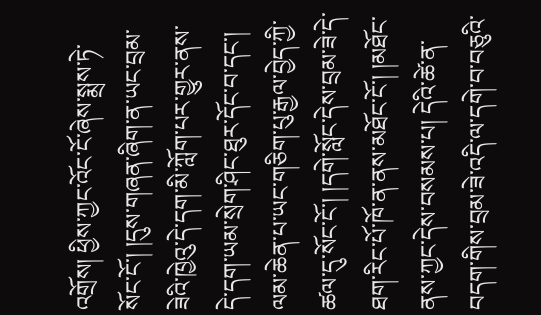འགྲོས། ཕྱིས་ཀྱང་འོང་ངོ་ཞེས་སྨྲས་ཏེ་སོང་ངོ་། །དུས་གཞན་ཞིག་ན་ཡང་བྲམ་ཟེའི་ཁྱེའུ་དེ་དག་མི་ཀློག་པར་གྱུར་ནས་དེ་དག་ཡམ་སྲེག་ཤིང་ཐུར་དོང་བ་དང་། ལམ་ཆེན་པ་ཡང་གཅིག་པུ་རྒྱལ་བྱེད་ཀྱི་ཚལ་དུ་སོང་ངོ་། །དགེ་སློང་དེས་བྲམ་ཟེ་དེ་ཐག་རིང་པོ་ཁོ་ན་ནས་མཐོང་ངོ་། །མཐོང་ནས་ཀྱང་དེས་བསམས་པ། དེའི་ཚེ་ན་བདག་གིས་བྲམ་ཟེ་འདི་ལ་དགེ་བ་བཅུའི་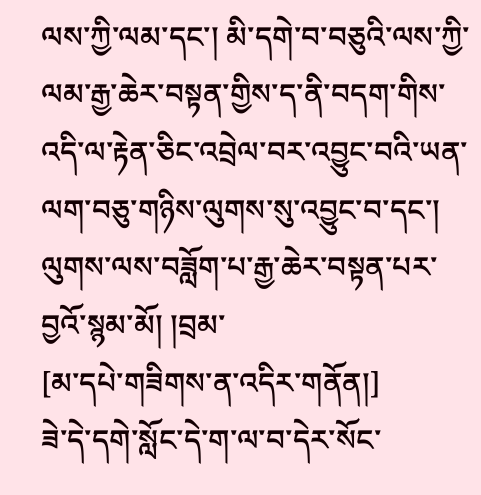ལས་ཀྱི་ལམ་དང་། མི་དགེ་བ་བཅུའི་ལས་ཀྱི་ལམ་རྒྱ་ཆེར་བསྟན་གྱིས་ད་ནི་བདག་གིས་འདི་ལ་རྟེན་ཅིང་འབྲེལ་བར་འབྱུང་བའི་ཡན་ལག་བཅུ་གཉིས་ལུགས་སུ་འབྱུང་བ་དང་། ལུགས་ལས་བཟློག་པ་རྒྱ་ཆེར་བསྟན་པར་བྱའོ་སྙམ་མོ། །བྲམ་
[མ་དཔེ་གཟིགས་ན་འདིར་གནོན།]
ཟེ་དེ་དགེ་སློང་དེ་ག་ལ་བ་དེར་སོང་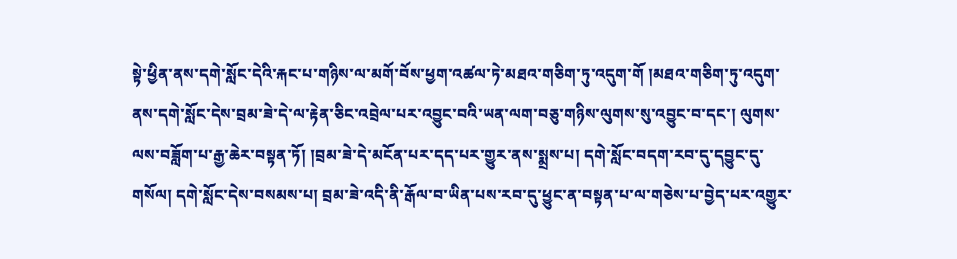སྟེ་ཕྱིན་ནས་དགེ་སློང་དེའི་རྐང་པ་གཉིས་ལ་མགོ་བོས་ཕྱག་འཚལ་ཏེ་མཐའ་གཅིག་ཏུ་འདུག་གོ །མཐའ་གཅིག་ཏུ་འདུག་ནས་དགེ་སློང་དེས་བྲམ་ཟེ་དེ་ལ་རྟེན་ཅིང་འབྲེལ་པར་འབྱུང་བའི་ཡན་ལག་བཅུ་གཉིས་ལུགས་སུ་འབྱུང་བ་དང་། ལུགས་ལས་བཟློག་པ་རྒྱ་ཆེར་བསྟན་ཏོ། །བྲམ་ཟེ་དེ་མངོན་པར་དད་པར་གྱུར་ནས་སྨྲས་པ། དགེ་སློང་བདག་རབ་དུ་དབྱུང་དུ་གསོལ། དགེ་སློང་དེས་བསམས་པ། བྲམ་ཟེ་འདི་ནི་རྒོལ་བ་ཡིན་པས་རབ་དུ་ཕྱུང་ན་བསྟན་པ་ལ་གཅེས་པ་བྱེད་པར་འགྱུར་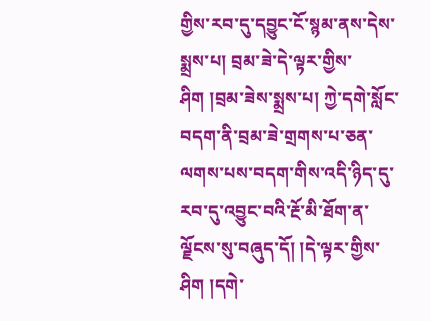གྱིས་རབ་དུ་དབྱུང་ངོ་སྙམ་ནས་དེས་སྨྲས་པ། བྲམ་ཟེ་དེ་ལྟར་གྱིས་ཤིག །བྲམ་ཟེས་སྨྲས་པ། ཀྱེ་དགེ་སློང་བདག་ནི་བྲམ་ཟེ་གྲགས་པ་ཅན་ལགས་པས་བདག་གིས་འདི་ཉིད་དུ་རབ་དུ་འབྱུང་བའི་རྔོ་མི་ཐོག་ན་ལྗོངས་སུ་བཞུད་དོ། །དེ་ལྟར་གྱིས་ཤིག །དགེ་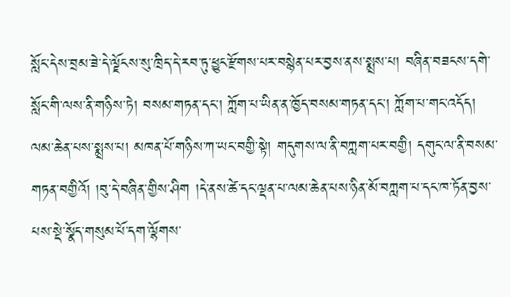སློང་དེས་བྲམ་ཟེ་དེ་ལྗོངས་སུ་ཁྲིད་དེ་རབ་ཏུ་ཕྱུང་རྫོགས་པར་བསྙེན་པར་བྱས་ནས་སྨྲས་པ། བཞིན་བཟངས་དགེ་སློང་གི་ལས་ནི་གཉིས་ཏེ། བསམ་གཏན་དང་། ཀློག་པ་ཡིན་ན་ཁྱོད་བསམ་གཏན་དང་། ཀློག་པ་གང་འདོད། ལམ་ཆེན་པས་སྨྲས་པ། མཁན་པོ་གཉིས་ཀ་ཡང་བགྱི་སྟེ། གདུགས་ལ་ནི་བཀླག་པར་བགྱི། དགུང་ལ་ནི་བསམ་གཏན་བགྱིའོ། །བུ་དེ་བཞིན་གྱིས་ཤིག །དེ་ནས་ཚེ་དང་ལྡན་པ་ལམ་ཆེན་པས་ཉིན་མོ་བཀླག་པ་དང་ཁ་ཏོན་བྱས་པས་སྡེ་སྣོད་གསུམ་པོ་དག་ལྷོགས་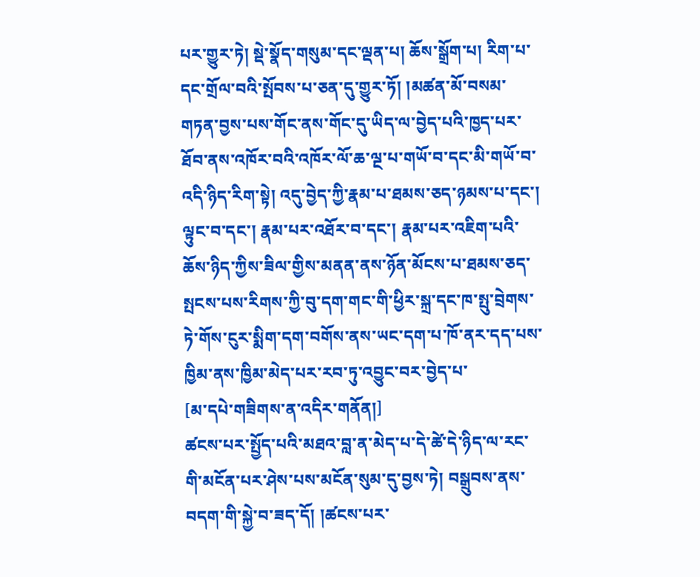པར་གྱུར་ཏེ། སྡེ་སྣོད་གསུམ་དང་ལྡན་པ། ཆོས་སྒྲོག་པ། རིག་པ་དང་གྲོལ་བའི་སྤོབས་པ་ཅན་དུ་གྱུར་ཏོ། །མཚན་མོ་བསམ་གཏན་བྱས་པས་གོང་ནས་གོང་དུ་ཡིད་ལ་བྱེད་པའི་ཁྱད་པར་ཐོབ་ནས་འཁོར་བའི་འཁོར་ལོ་ཆ་ལྔ་པ་གཡོ་བ་དང་མི་གཡོ་བ་འདི་ཉིད་རིག་སྟེ། འདུ་བྱེད་ཀྱི་རྣམ་པ་ཐམས་ཅད་ཉམས་པ་དང་། ལྟུང་བ་དང་། རྣམ་པར་འཐོར་བ་དང་། རྣམ་པར་འཇིག་པའི་ཆོས་ཉིད་ཀྱིས་ཟིལ་གྱིས་མནན་ནས་ཉོན་མོངས་པ་ཐམས་ཅད་སྤངས་པས་རིགས་ཀྱི་བུ་དག་གང་གི་ཕྱིར་སྐྲ་དང་ཁ་སྤུ་བྲེགས་ཏེ་གོས་ངུར་སྨིག་དག་བགོས་ནས་ཡང་དག་པ་ཁོ་ནར་དད་པས་ཁྱིམ་ནས་ཁྱིམ་མེད་པར་རབ་ཏུ་འབྱུང་བར་བྱེད་པ་
[མ་དཔེ་གཟིགས་ན་འདིར་གནོན།]
ཚངས་པར་སྤྱོད་པའི་མཐའ་བླ་ན་མེད་པ་དེ་ཚེ་དེ་ཉིད་ལ་རང་གི་མངོན་པར་ཤེས་པས་མངོན་སུམ་དུ་བྱས་ཏེ། བསྒྲུབས་ནས་བདག་གི་སྐྱེ་བ་ཟད་དོ། །ཚངས་པར་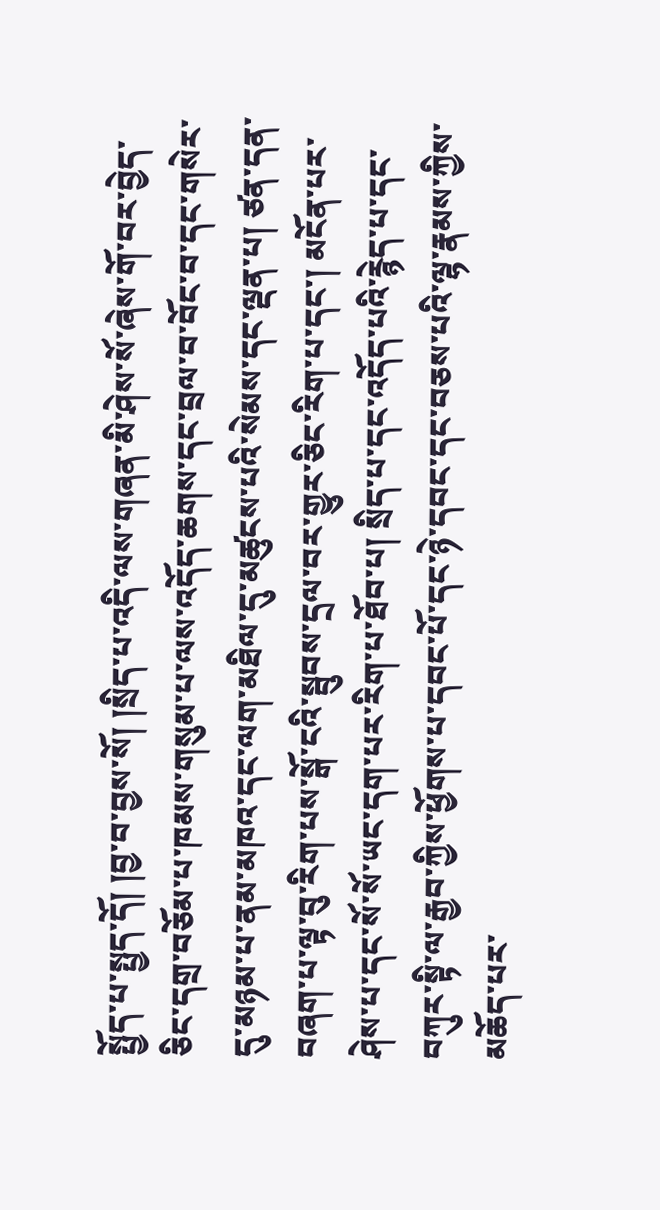སྤྱོད་པ་སྤྱད་དོ། །བྱ་བ་བྱས་སོ། །སྲིད་པ་འདི་ལས་གཞན་མི་ཤེས་སོ་ཞེས་གོ་བར་བྱེད་ཅིང་དགྲ་བཅོམ་པ་ཁམས་གསུམ་པ་ལས་འདོད་ཆགས་དང་བྲལ་བ་བོང་བ་དང་གསེར་དུ་མཉམ་པ་ནམ་མཁའ་དང་ལག་མཐིལ་དུ་མཚུངས་པའི་སེམས་དང་ལྡན་པ། ཙན་དན་བཞག་པ་ལྟ་བུ་རིག་པས་སྒོ་ངའི་སྦུབས་དྲལ་བར་གྱུར་ཅིང་རིག་པ་དང་། མངོན་པར་ཤེས་པ་དང་སོ་སོ་ཡང་དག་པར་རིག་པ་ཐོབ་པ། སྲིད་པ་དང་འདོད་པའི་རྙེད་པ་དང་བཀུར་སྟི་ལ་རྒྱབ་ཀྱིས་ཕྱོགས་པ་དབང་པོ་དང་ཉེ་དབང་དང་བཅས་པའི་ལྷ་རྣམས་ཀྱིས་མཆོད་པར་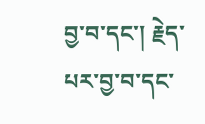བྱ་བ་དང་། རྗེད་པར་བྱ་བ་དང་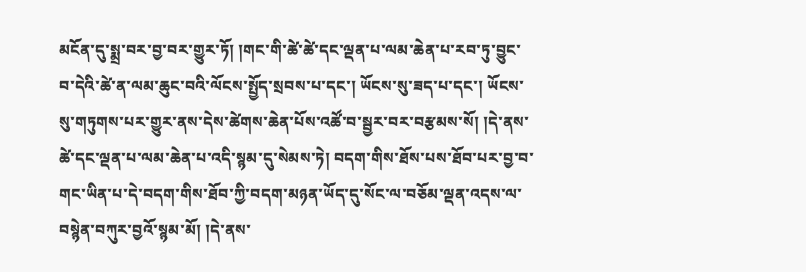མངོན་དུ་སྨྲ་བར་བྱ་བར་གྱུར་ཏོ། །གང་གི་ཚེ་ཚེ་དང་ལྡན་པ་ལམ་ཆེན་པ་རབ་ཏུ་བྱུང་བ་དེའི་ཚེ་ན་ལམ་ཆུང་བའི་ལོངས་སྤྱོད་སྲབས་པ་དང་། ཡོངས་སུ་ཟད་པ་དང་། ཡོངས་སུ་གཏུགས་པར་གྱུར་ནས་དེས་ཚེགས་ཆེན་པོས་འཚོ་བ་སྦྱར་བར་བརྩམས་སོ། །དེ་ནས་ཚེ་དང་ལྡན་པ་ལམ་ཆེན་པ་འདི་སྙམ་དུ་སེམས་ཏེ། བདག་གིས་ཐོས་པས་ཐོབ་པར་བྱ་བ་གང་ཡིན་པ་དེ་བདག་གིས་ཐོབ་ཀྱི་བདག་མཉན་ཡོད་དུ་སོང་ལ་བཅོམ་ལྡན་འདས་ལ་བསྙེན་བཀུར་བྱའོ་སྙམ་མོ། །དེ་ནས་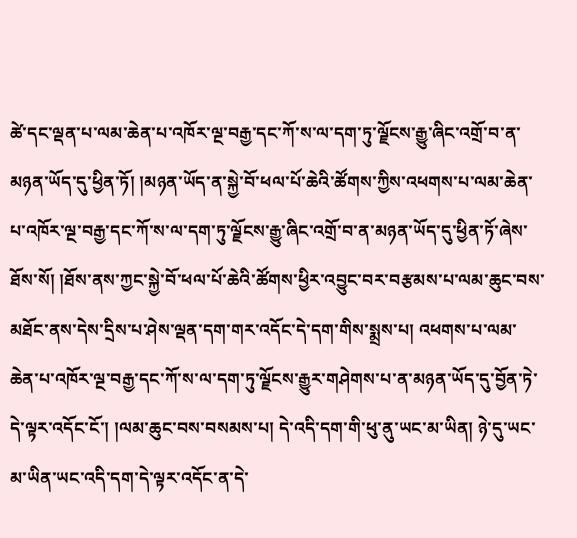ཚེ་དང་ལྡན་པ་ལམ་ཆེན་པ་འཁོར་ལྔ་བརྒྱ་དང་ཀོ་ས་ལ་དག་ཏུ་ལྗོངས་རྒྱུ་ཞིང་འགྲོ་བ་ན་མཉན་ཡོད་དུ་ཕྱིན་ཏོ། །མཉན་ཡོད་ན་སྐྱེ་བོ་ཕལ་པོ་ཆེའི་ཚོགས་ཀྱིས་འཕགས་པ་ལམ་ཆེན་པ་འཁོར་ལྔ་བརྒྱ་དང་ཀོ་ས་ལ་དག་ཏུ་ལྗོངས་རྒྱུ་ཞིང་འགྲོ་བ་ན་མཉན་ཡོད་དུ་ཕྱིན་ཏོ་ཞེས་ཐོས་སོ། །ཐོས་ནས་ཀྱང་སྐྱེ་བོ་ཕལ་པོ་ཆེའི་ཚོགས་ཕྱིར་འབྱུང་བར་བརྩམས་པ་ལམ་ཆུང་བས་མཐོང་ནས་དེས་དྲིས་པ་ཤེས་ལྡན་དག་གར་འདོང་དེ་དག་གིས་སྨྲས་པ། འཕགས་པ་ལམ་ཆེན་པ་འཁོར་ལྔ་བརྒྱ་དང་ཀོ་ས་ལ་དག་ཏུ་ལྗོངས་རྒྱུར་གཤེགས་པ་ན་མཉན་ཡོད་དུ་བྱོན་ཏེ་དེ་ལྟར་འདོང་ངོ་། །ལམ་ཆུང་བས་བསམས་པ། དེ་འདི་དག་གི་ཕུ་ནུ་ཡང་མ་ཡིན། ཉེ་དུ་ཡང་མ་ཡིན་ཡང་འདི་དག་དེ་ལྟར་འདོང་ན་དེ་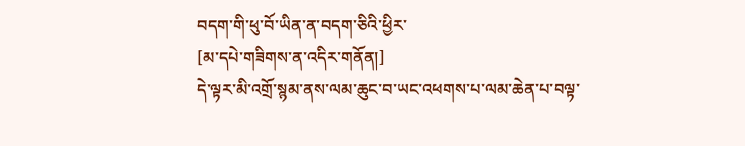བདག་གི་ཕུ་བོ་ཡིན་ན་བདག་ཅིའི་ཕྱིར་
[མ་དཔེ་གཟིགས་ན་འདིར་གནོན།]
དེ་ལྟར་མི་འགྲོ་སྙམ་ནས་ལམ་ཆུང་བ་ཡང་འཕགས་པ་ལམ་ཆེན་པ་བལྟ་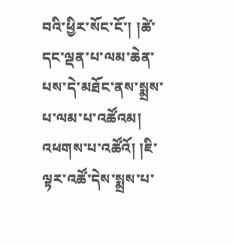བའི་ཕྱིར་སོང་ངོ་། །ཚེ་དང་ལྡན་པ་ལམ་ཆེན་པས་དེ་མཐོང་ནས་སྨྲས་པ་ལམ་པ་འཚོའམ། འཕགས་པ་འཚོའོ། །ཇི་ལྟར་འཚོ་དེས་སྨྲས་པ་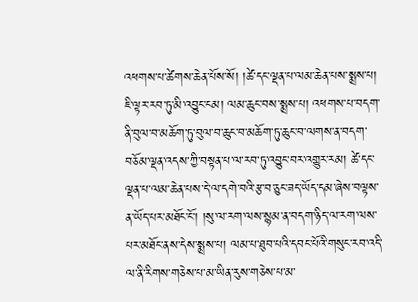འཕགས་པ་ཚེགས་ཆེན་པོས་སོ། །ཚེ་དང་ལྡན་པ་ལམ་ཆེན་པས་སྨྲས་པ། ཇི་ལྟར་རབ་ཏུ་མི་འབྱུང་ངམ། ལམ་ཆུང་བས་སྨྲས་པ། འཕགས་པ་བདག་ནི་བུལ་བ་མཆོག་ཏུ་བུལ་བ་ཆུང་བ་མཆོག་ཏུ་ཆུང་བ་ལགས་ན་བདག་བཅོམ་ལྡན་འདས་ཀྱི་བསྟན་པ་ལ་རབ་ཏུ་འབྱུང་བར་འགྱུར་རམ། ཚེ་དང་ལྡན་པ་ལམ་ཆེན་པས་དེ་ལ་དགེ་བའི་རྩ་བ་ཅུང་ཟད་ཡོད་དམ་ཞེས་བལྟས་ན་ཡོད་པར་མཐོང་ངོ་། །སུ་ལ་རག་ལས་སྙམ་ན་བདག་ཉིད་ལ་རག་ལས་པར་མཐོང་ནས་དེས་སྨྲས་པ། ལམ་པ་ཐུབ་པའི་དབང་པོའི་གསུང་རབ་འདི་ལ་ནི་རིགས་གཅེས་པ་མ་ཡིན་རུས་གཅེས་པ་མ་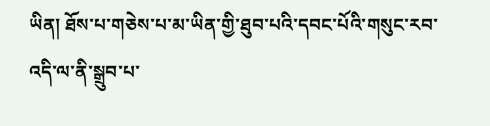ཡིན། ཐོས་པ་གཅེས་པ་མ་ཡིན་གྱི་ཐུབ་པའི་དབང་པོའི་གསུང་རབ་འདི་ལ་ནི་སྒྲུབ་པ་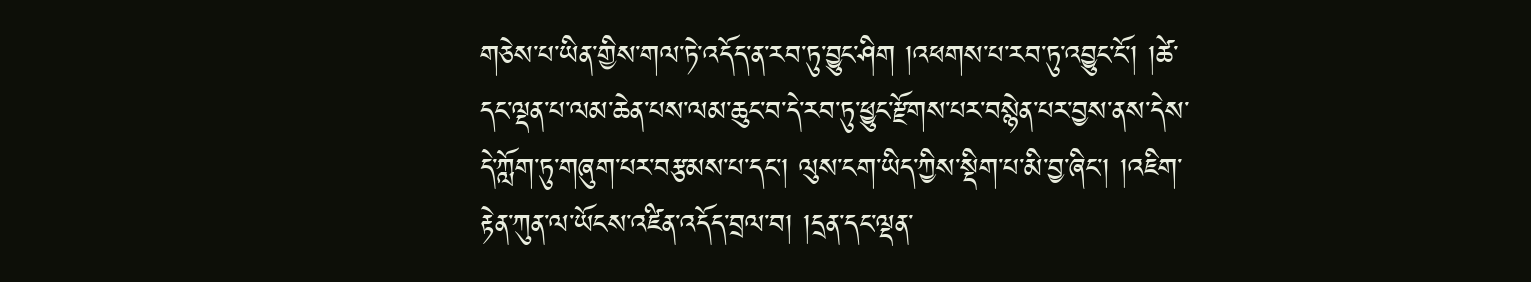གཅེས་པ་ཡིན་གྱིས་གལ་ཏེ་འདོད་ན་རབ་ཏུ་བྱུང་ཤིག །འཕགས་པ་རབ་ཏུ་འབྱུང་ངོ་། །ཚེ་དང་ལྡན་པ་ལམ་ཆེན་པས་ལམ་ཆུང་བ་དེ་རབ་ཏུ་ཕྱུང་རྫོགས་པར་བསྙེན་པར་བྱས་ནས་དེས་དེ་ཀློག་ཏུ་གཞུག་པར་བརྩམས་པ་དང་། ལུས་ངག་ཡིད་ཀྱིས་སྡིག་པ་མི་བྱ་ཞིང་། །འཇིག་རྟེན་ཀུན་ལ་ཡོངས་འཛིན་འདོད་བྲལ་བ། །དྲན་དང་ལྡན་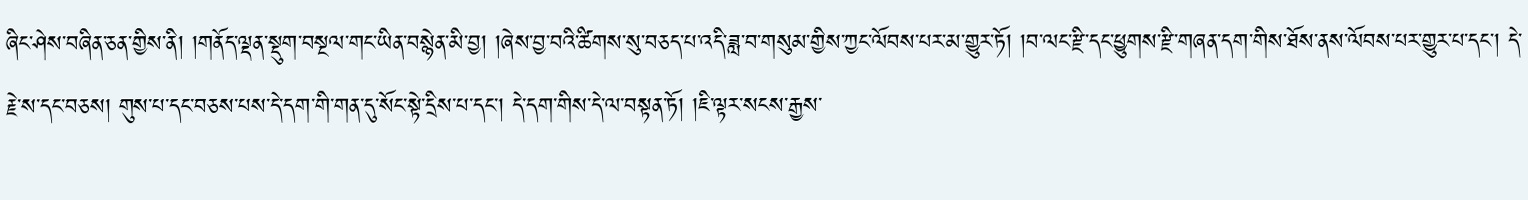ཞིང་ཤེས་བཞིན་ཅན་གྱིས་ནི། །གནོད་ལྡན་སྡུག་བསྔལ་གང་ཡིན་བསྙེན་མི་བྱ། །ཞེས་བྱ་བའི་ཚིགས་སུ་བཅད་པ་འདི་ཟླ་བ་གསུམ་གྱིས་ཀྱང་ལོབས་པར་མ་གྱུར་ཏོ། །བ་ལང་རྫི་དང་ཕྱུགས་རྫི་གཞན་དག་གིས་ཐོས་ནས་ལོབས་པར་གྱུར་པ་དང་། དེ་རྗེ་ས་དང་བཅས། གུས་པ་དང་བཅས་པས་དེ་དག་གི་གན་དུ་སོང་སྟེ་དྲིས་པ་དང་། དེ་དག་གིས་དེ་ལ་བསྟན་ཏོ། །ཇི་ལྟར་སངས་རྒྱས་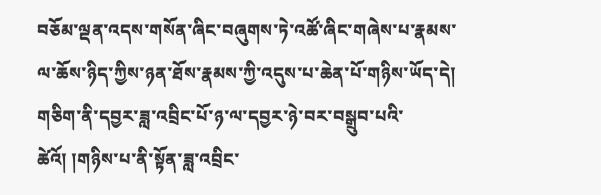བཅོམ་ལྡན་འདས་གསོན་ཞིང་བཞུགས་ཏེ་འཚོ་ཞིང་གཞེས་པ་རྣམས་ལ་ཆོས་ཉིད་ཀྱིས་ཉན་ཐོས་རྣམས་ཀྱི་འདུས་པ་ཆེན་པོ་གཉིས་ཡོད་དེ། གཅིག་ནི་དབྱར་ཟླ་འབྲིང་པོ་ཉ་ལ་དབྱར་ཉེ་བར་བསྒྲུབ་པའི་ཚེའོ། །གཉིས་པ་ནི་སྟོན་ཟླ་འབྲིང་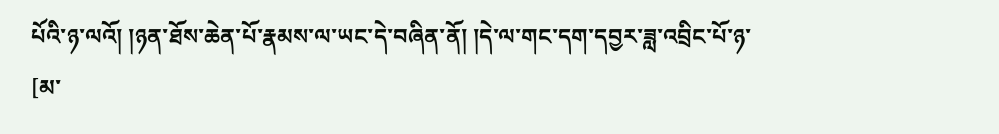པོའི་ཉ་ལའོ། །ཉན་ཐོས་ཆེན་པོ་རྣམས་ལ་ཡང་དེ་བཞིན་ནོ། །དེ་ལ་གང་དག་དབྱར་ཟླ་འབྲིང་པོ་ཉ་
[མ་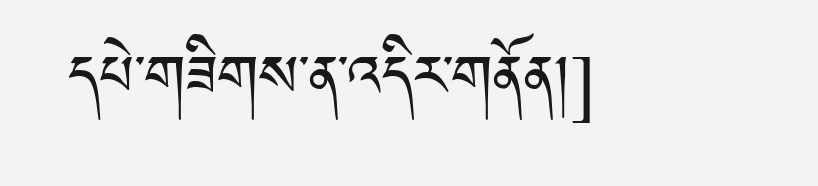དཔེ་གཟིགས་ན་འདིར་གནོན།]